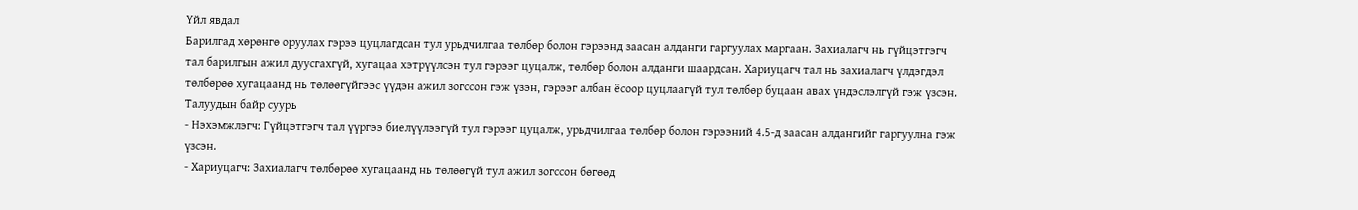Үйл явдал
Барилгад хөрөнгө оруулах гэрээ цуцлагдсан тул урьдчилгаа төлбөр болон гэрээнд заасан алданги гаргуулах маргаан. Захиалагч нь гүйцэтгэгч тал барилгын ажил дуусгахгүй, хугацаа хэтрүүлсэн тул гэрээг цуцалж, төлбөр болон алданги шаардсан. Хариуцагч тал нь захиалагч үлдэгдэл төлбөрөө хугацаанд нь төлөөгүйгээс үүдэн ажил зогссон гэж үзэн, гэрээг албан ёсоор цуцлаагүй тул төлбөр буцаан авах үндэслэлгүй гэж үзсэн.
Талуудын байр суурь
- Нэхэмжлэгч: Гүйцэтгэгч тал үүргээ биелүүлээгүй тул гэрээг цуцалж, урьдчилгаа төлбөр болон гэрээний 4.5-д заасан алдангийг гаргуулна гэж үзсэн.
- Хариуцагч: Захиалагч төлбөрөө хугацаанд нь төлөөгүй тул ажил зогссон бөгөөд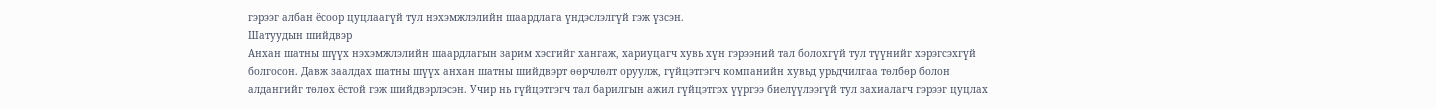гэрээг албан ёсоор цуцлаагүй тул нэхэмжлэлийн шаардлага үндэслэлгүй гэж үзсэн.
Шатуудын шийдвэр
Анхан шатны шүүх нэхэмжлэлийн шаардлагын зарим хэсгийг хангаж, хариуцагч хувь хүн гэрээний тал болохгүй тул түүнийг хэрэгсэхгүй болгосон. Давж заалдах шатны шүүх анхан шатны шийдвэрт өөрчлөлт оруулж, гүйцэтгэгч компанийн хувьд урьдчилгаа төлбөр болон алдангийг төлөх ёстой гэж шийдвэрлэсэн. Учир нь гүйцэтгэгч тал барилгын ажил гүйцэтгэх үүргээ биелүүлээгүй тул захиалагч гэрээг цуцлах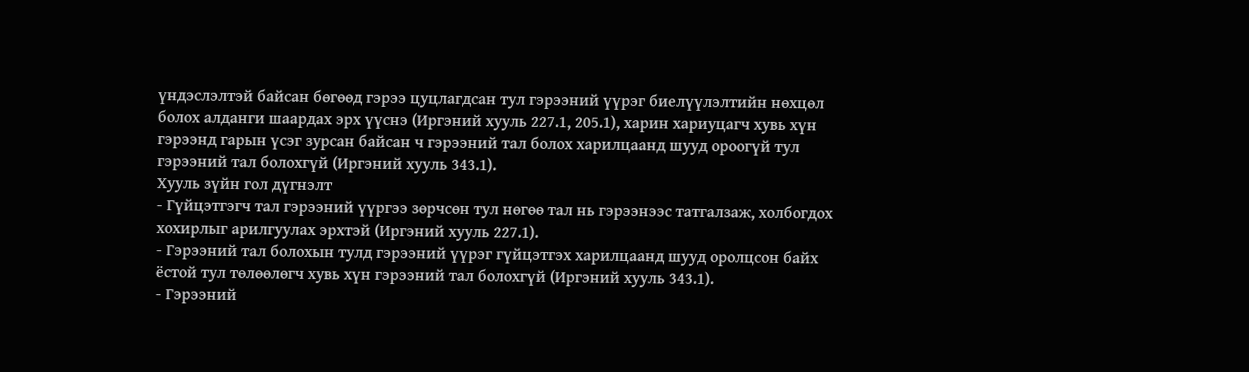үндэслэлтэй байсан бөгөөд гэрээ цуцлагдсан тул гэрээний үүрэг биелүүлэлтийн нөхцөл болох алданги шаардах эрх үүснэ (Иргэний хууль 227.1, 205.1), харин хариуцагч хувь хүн гэрээнд гарын үсэг зурсан байсан ч гэрээний тал болох харилцаанд шууд ороогүй тул гэрээний тал болохгүй (Иргэний хууль 343.1).
Хууль зүйн гол дүгнэлт
- Гүйцэтгэгч тал гэрээний үүргээ зөрчсөн тул нөгөө тал нь гэрээнээс татгалзаж, холбогдох хохирлыг арилгуулах эрхтэй (Иргэний хууль 227.1).
- Гэрээний тал болохын тулд гэрээний үүрэг гүйцэтгэх харилцаанд шууд оролцсон байх ёстой тул төлөөлөгч хувь хүн гэрээний тал болохгүй (Иргэний хууль 343.1).
- Гэрээний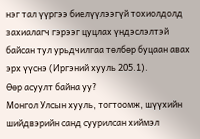нэг тал үүргээ биелүүлээгүй тохиолдолд захиалагч гэрээг цуцлах үндэслэлтэй байсан тул урьдчилгаа төлбөр буцаан авах эрх үүснэ (Иргэний хууль 205.1).
Өөр асуулт байна уу?
Монгол Улсын хууль, тогтоомж, шүүхийн шийдвэрийн санд суурилсан хиймэл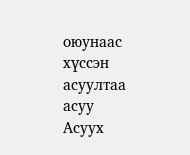оюунаас хүссэн асуултаа асуу
Асуух